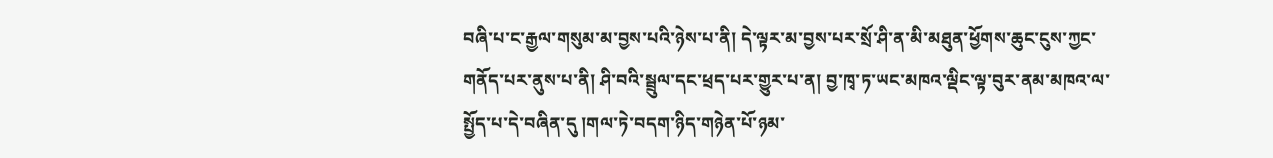བཞི་པ་ང་རྒྱལ་གསུམ་མ་བྱས་པའི་ཉེས་པ་ནི། དེ་ལྟར་མ་བྱས་པར་སྲོ་ཤི་ན་མི་མཐུན་ཕྱོགས་ཆུང་ངུས་ཀྱང་གནོད་པར་ནུས་པ་ནི། ཤི་བའི་སྦྲུལ་དང་ཕྲད་པར་གྱུར་པ་ན། བྱ་ཁྭ་ཏ་ཡང་མཁའ་ལྡིང་ལྟ་བུར་ནམ་མཁའ་ལ་སྤྱོད་པ་དེ་བཞིན་དུ །གལ་ཏེ་བདག་ཉིད་གཉེན་པོ་ཉམ་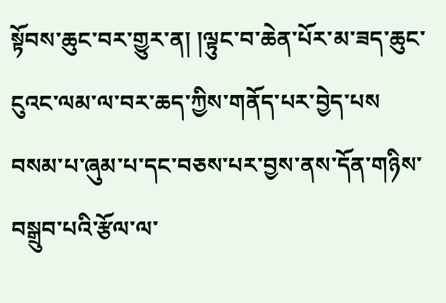སྟོབས་ཆུང་བར་གྱུར་ན། །ལྟུང་བ་ཆེན་པོར་མ་ཟད་ཆུང་ངུའང་ལམ་ལ་བར་ཆད་ཀྱིས་གནོད་པར་བྱེད་པས བསམ་པ་ཞུམ་པ་དང་བཅས་པར་བྱས་ནས་དོན་གཉིས་བསྒྲུབ་པའི་རྩོལ་ལ་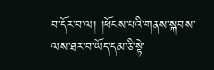བ་དོར་བ་ལ། །ཕོངས་པའི་གནས་སྐབས་ལས་ཐར་བ་ཡོད་དམ་ཅི་སྟེ་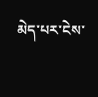མེད་པར་ངེས་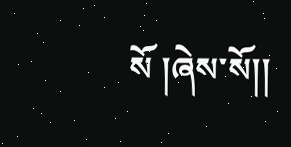སོ །ཞེས་སོ།།